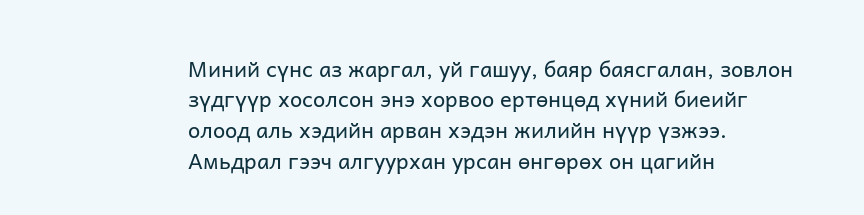Миний сүнс аз жаргал, уй гашуу, баяр баясгалан, зовлон зүдгүүр хосолсон энэ хорвоо ертөнцөд хүний биеийг олоод аль хэдийн арван хэдэн жилийн нүүр үзжээ. Амьдрал гээч алгуурхан урсан өнгөрөх он цагийн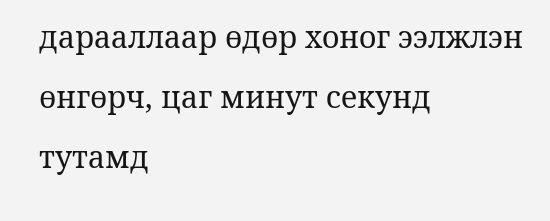дарааллаар өдөр хоног ээлжлэн өнгөрч, цаг минут секунд тутамд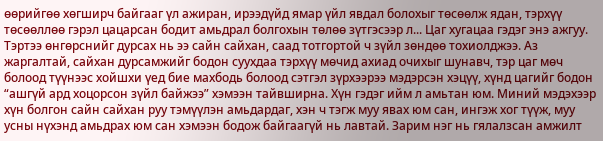өөрийгөө хөгширч байгааг үл ажиран, ирээдүйд ямар үйл явдал болохыг төсөөлж ядан, тэрхүү төсөөллөө гэрэл цацарсан бодит амьдрал болгохын төлөө зүтгэсээр л... Цаг хугацаа гэдэг энэ ажгуу. Тэртээ өнгөрснийг дурсах нь ээ сайн сайхан, саад тотгортой ч зүйл зөндөө тохиолджээ. Аз жаргалтай, сайхан дурсамжийг бодон суухдаа тэрхүү мөчид ахиад очихыг шунавч, тэр цаг мөч болоод түүнээс хойшхи үед бие махбодь болоод сэтгэл зүрхээрээ мэдэрсэн хэцүү, хүнд цагийг бодон “ашгүй ард хоцорсон зүйл байжээ” хэмээн тайвширна. Хүн гэдэг ийм л амьтан юм. Миний мэдэхээр хүн болгон сайн сайхан руу тэмүүлэн амьдардаг, хэн ч тэгж муу явах юм сан, ингэж хог түүж, муу усны нүхэнд амьдрах юм сан хэмээн бодож байгаагүй нь лавтай. Зарим нэг нь гялалзсан амжилт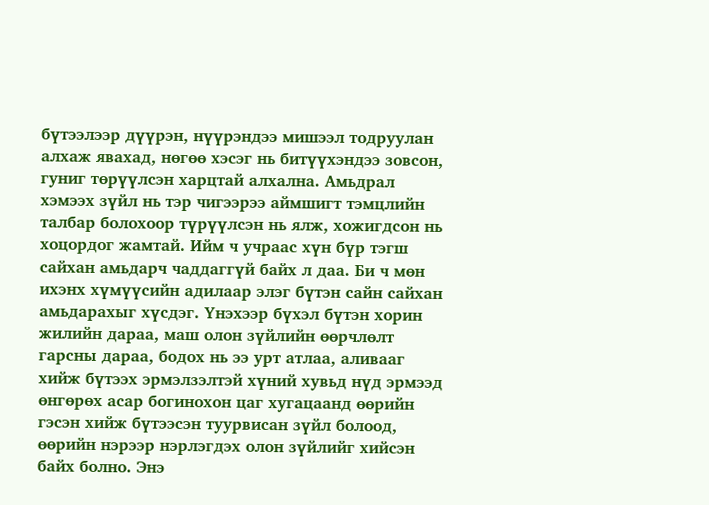бүтээлээр дүүрэн, нүүрэндээ мишээл тодруулан алхаж явахад, нөгөө хэсэг нь битүүхэндээ зовсон, гуниг төрүүлсэн харцтай алхална. Амьдрал хэмээх зүйл нь тэр чигээрээ аймшигт тэмцлийн талбар болохоор түрүүлсэн нь ялж, хожигдсон нь хоцордог жамтай. Ийм ч учраас хүн бүр тэгш сайхан амьдарч чаддаггүй байх л даа. Би ч мөн ихэнх хүмүүсийн адилаар элэг бүтэн сайн сайхан амьдарахыг хүсдэг. Үнэхээр бүхэл бүтэн хорин жилийн дараа, маш олон зүйлийн өөрчлөлт гарсны дараа, бодох нь ээ урт атлаа, аливааг хийж бүтээх эрмэлзэлтэй хүний хувьд нүд эрмээд өнгөрөх асар богинохон цаг хугацаанд өөрийн гэсэн хийж бүтээсэн туурвисан зүйл болоод, өөрийн нэрээр нэрлэгдэх олон зүйлийг хийсэн байх болно. Энэ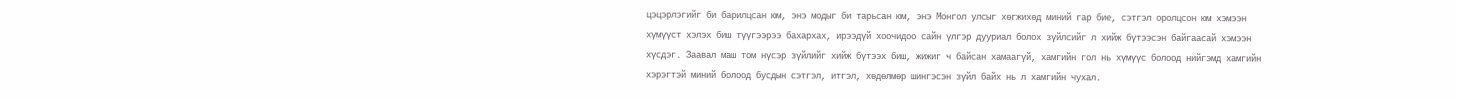цэцэрлэгийг би барилцсан юм, энэ модыг би тарьсан юм, энэ Монгол улсыг хөгжихөд миний гар бие, сэтгэл оролцсон юм хэмээн хүмүүст хэлэх биш түүгээрээ бахархах, ирээдүй хоочидоо сайн үлгэр дууриал болох зүйлсийг л хийж бүтээсэн байгаасай хэмээн хүсдэг. Заавал маш том нүсэр зүйлийг хийж бүтээх биш, жижиг ч байсан хамаагүй, хамгийн гол нь хүмүүс болоод нийгэмд хамгийн хэрэгтэй миний болоод бусдын сэтгэл, итгэл, хөдөлмөр шингэсэн зүйл байх нь л хамгийн чухал.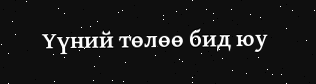Үүний төлөө бид юу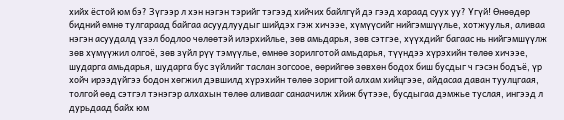хийх ёстой юм бэ? Зүгээр л хэн нэгэн тэрийг тэгээд хийчих байлгүй дэ гээд хараад суух уу? Үгүй! Өнөөдөр бидний өмнө тулгараад байгаа асуудлуудыг шийдэх гэж хичээе, хүмүүсийг нийгэмшүүлье, хотжуулья, аливаа нэгэн асуудалд үзэл бодлоо чөлөөтэй илэрхийлье, зөв амьдарья, зөв сэтгэе, хүүхдийг багаас нь нийгэмшүүлж зөв хүмүүжил олгоё, зөв зүйл рүү тэмүүлье, өмнөө зорилготой амьдарья, түүндээ хүрэхийн төлөө хичээе, шударга амьдарья, шударга бус зүйлийг таслан зогсоое, өөрийгөө зөвхөн бодох биш бусдыг ч гэсэн бодъё, үр хойч ирээдүйгээ бодон хөгжил дэвшилд хүрэхийн төлөө зоригтой алхам хийцгээе, айдасаа даван туулцгаая, толгой өөд сэтгэл тэнэгэр алхахын төлөө аливааг санаачилж хйиж бүтээе, бусдыгаа дэмжье туслая, ингээд л дурьдаад байх юм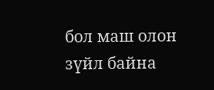бол маш олон зүйл байна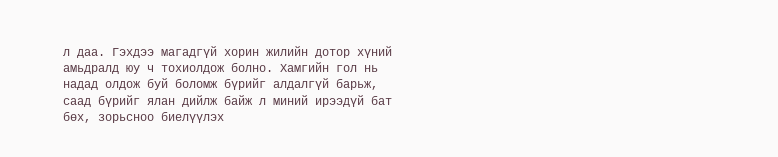л даа. Гэхдээ магадгүй хорин жилийн дотор хүний амьдралд юу ч тохиолдож болно. Хамгийн гол нь надад олдож буй боломж бүрийг алдалгүй барьж, саад бүрийг ялан дийлж байж л миний ирээдүй бат бөх, зорьсноо биелүүлэх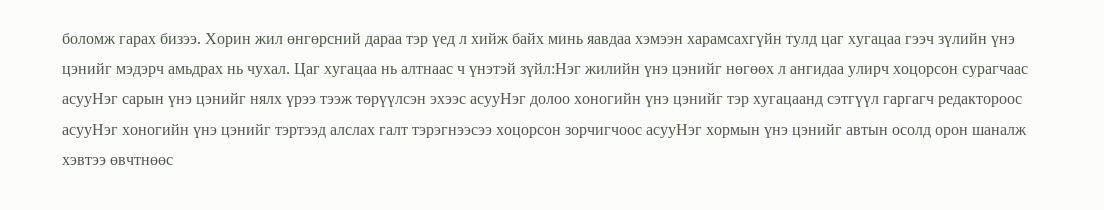боломж гарах бизээ. Хорин жил өнгөрсний дараа тэр үед л хийж байх минь яавдаа хэмээн харамсахгүйн тулд цаг хугацаа гээч зүлийн үнэ цэнийг мэдэрч амьдрах нь чухал. Цаг хугацаа нь алтнаас ч үнэтэй зүйл:Нэг жилийн үнэ цэнийг нөгөөх л ангидаа улирч хоцорсон сурагчаас асууНэг сарын үнэ цэнийг нялх үрээ тээж төрүүлсэн эхээс асууНэг долоо хоногийн үнэ цэнийг тэр хугацаанд сэтгүүл гаргагч редактороос асууНэг хоногийн үнэ цэнийг тэртээд алслах галт тэрэгнээсээ хоцорсон зорчигчоос асууНэг хормын үнэ цэнийг автын осолд орон шаналж хэвтээ өвчтнөөс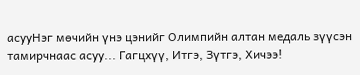асууНэг мөчийн үнэ цэнийг Олимпийн алтан медаль зүүсэн тамирчнаас асуу... Гагцхүү, Итгэ, Зүтгэ, Хичээ!